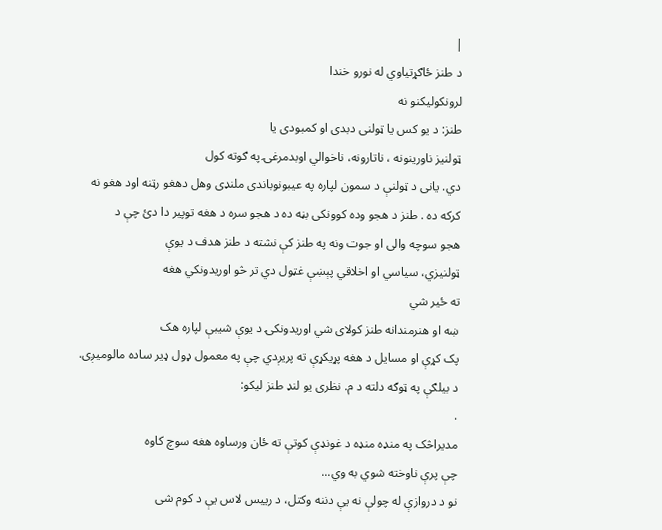|
د طنز ځاګړتياوي له نورو خندا
لرونکوليکنو نه
طنز: د يو کس یا ټولنی دبدی او کمبودی يا
ټولنیز ناورينونه ، ناتارونه، ناخوالي اوبدمرغۍ په ګوته کول
دي. يانی د ټولنې د سمون لپاره په عيبونوباندی ملنډی وهل دهغو رټنه اود هغو نه
کرکه ده . طنز د هجو وده کوونکی بڼه ده د هجو سره د هغه توپير دا دئ چې د
هجو سوچه والی او جوت ونه په طنز کې نشته د طنز هدف د يوې
ټولنيزي، سياسي او اخلاقي پېښې غټول دي تر څو اوريدونکي هغه
ته ځير شي
ښه او هنرمندانه طنز کولای شي اوريدونکۍ د يوې شيبې لپاره هک
پک کړې او مسايل د هغه پړيکړې ته پريږدي چې په معمول ډول ډير ساده مالوميږی.
د بيلګې په ټوګه دلته د م. نظری يو لنډ طنز ليکو:
.
مديراڅک په منډه منډه د غونډې کوتې ته ځان ورساوه هغه سوچ کاوه
چې پرې ناوخته شوي به وي...
نو د دروازې له چولې نه يې دننه وکتل، د رييس لاس يې د کوم شی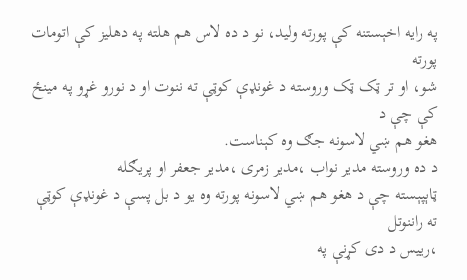په رايه اخېستنه کې پورته وليد، نو د ده لاس هم هلته په دهليز کې اتومات پورته
شو، او تر ټک ټک وروسته د غونډې کوټې ته ننوت او د نورو غړو په مينځ کې چې د
هغو هم ښي لاسونه جګ وه کېناست.
د ده وروسته مدير نواب ،مدير زمری ،مدير جعفر او پريګله
ټاېپېسته چې د هغو هم ښي لاسونه پورته وه يو د بل پسې د غونډې کوټې ته راننوتل
،رييس د دی کړنې په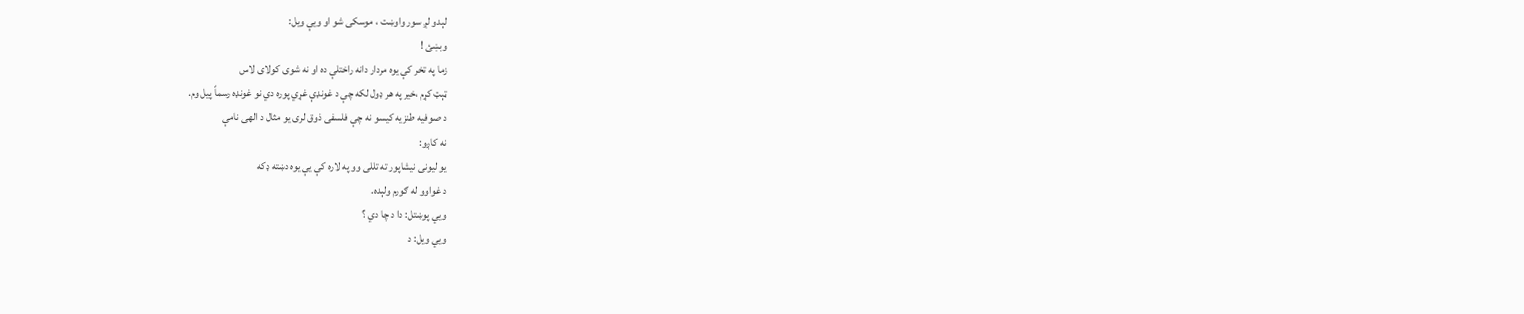لېدو لږ سور واوښت ، موسکی شو او ويې ويل:
وبښئ !
زما په تخر کې يوه مردار دانه راختلې ده او نه شوی کولای لاس
ټېټ کړم ،خير په هر ډول لکه چې د غونډې غړي پوره دي نو غونډه رسماً پيل وم.
د صوفيه طنزیه کيسو نه چې فلسفی ذوق لری يو مثال د الهی نامې
نه کاږو:
يو ليونی نيشاپور ته تللی وو په لاره کې يې يوه دښته ډکه
د غواوو له ګورم ولېده.
ويي پوښتل: دا د چا دي ؟
ويي ويل: د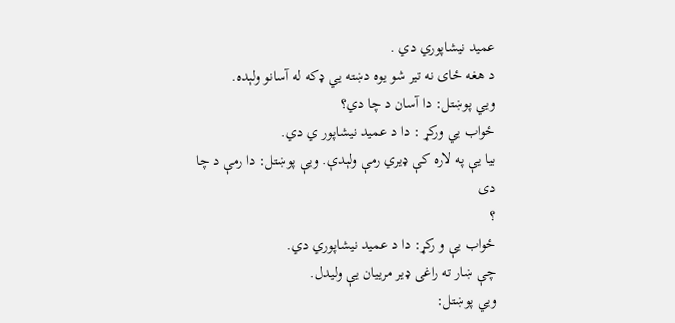عميد نيشاپوري دي .
د هغه ځای نه تير شو يوه دښته يي ډکه له آسانو ولېده.
ويي پوښتل: دا آسان د چا دي؟
ځواب يي ورکړ : دا د عميد نيشاپور ي دي.
بيا یې په لاره کې ډيري رمې ولېدې. ويې پوښتل: دا رمې د چا دی
؟
ځواب يې و رکړ: دا د عميد نيشاپوري دي.
چې ښار ته راغی ډير مرييان يې وليدل.
ويي پوښتل: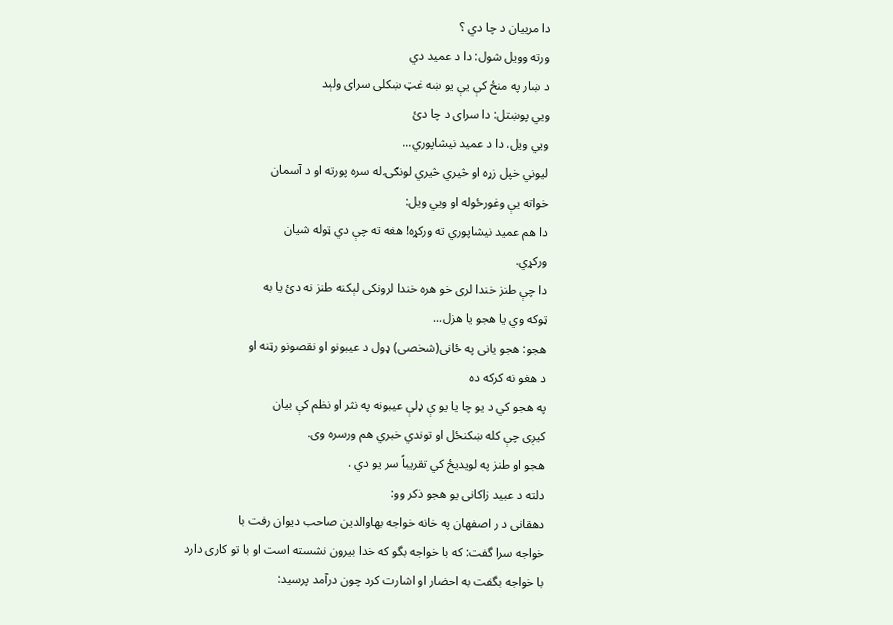دا مرييان د چا دي ؟
ورته وويل شول: دا د عميد دي
د ښار په منځ کې يې يو ښه غټ ښکلی سرای ولېد
ويي پوښتل: دا سرای د چا دئ
ويي ويل. دا د عميد نيشاپوري...
ليوني خپل زړه او څيري څيري لونګۍ له سره پورته او د آسمان
خواته يې وغورځوله او ويي ويل:
دا هم عميد نيشاپوري ته ورکړه! هغه ته چې دي ټوله شيان
ورکړي.
دا چې طنز خندا لری خو هره خندا لرونکی لېکنه طنز نه دئ يا به
ټوکه وي يا هجو يا هزل...
هجو: هجو يانی په ځانی(شخصی) ډول د عيبونو او نقصونو رټنه او
د هغو نه کرکه ده
په هجو کي د يو چا يا يو ې ډلې عيبونه په نثر او نظم کې بيان
کيږی چې کله ښکنځل او توندي خبري هم ورسره وی.
هجو او طنز په لويديځ کي تقريباً سر يو دي .
دلته د عبيد زاکانی يو هجو ذکر وو:
دهقانی د ر اصفهان په خانه خواجه بهاوالدين صاحب ديوان رفت با
خواجه سرا گفت: که با خواجه بگو که خدا بيرون نشسته است او با تو کاری دارد
با خواجه بگفت به احضار او اشارت کرد چون درآمد پرسيد: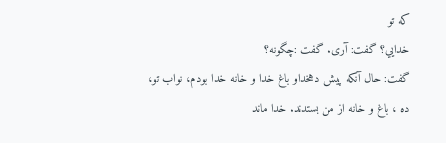که تو
خدايي؟ گفت: آری. گفت :چگونه؟
گفت: حال آنکه پيش دهخداو باغ خدا و خانه خدا بودم، نواب تو،
ده ، باغ و خانه از من بستدند. خدا ماند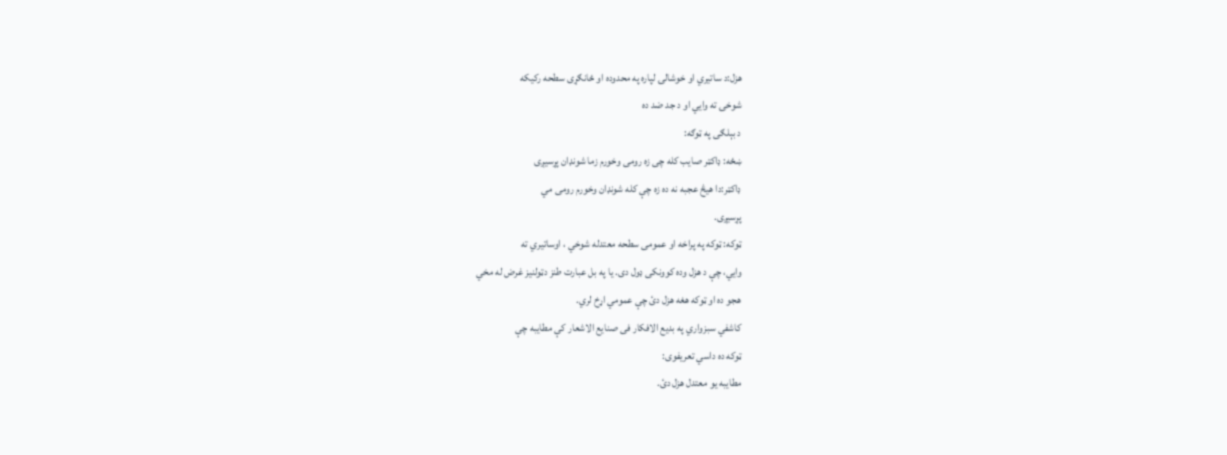هزل:د ساتيري او خوشالۍ لپاره په محدوده او ځانګړی سطحه رکيکه
شوخۍ ته وايي او د جد ضد ده
د بېلګی په ټوګه:
ښځه: ډاکټر صايب کله چی زه رومی وخورم زما شونډان پړسيږی
ډاکټر:دا هيڅ عجبه نه ده زه چې کله شونډان وخورم رومی مي
پړسيږی.
ټوکه: ټوکه په پراخه او عمومی سطحه معتدله شوخي ، اوساتيري ته
وايي، چې د هزل وده کوونکی ډول دی. يا په بل عبارت طنز دټولنيز غرض له مخي
هجو ده او ټوکه هغه هزل دئ چې عمومي اړخ لري.
کاشفي سبزواري په بديع الافکار فی صنايع الاشعار کې مطايبه چې
ټوکه ده داسي تعريفوی:
مطايبه يو معتدل هزل دئ.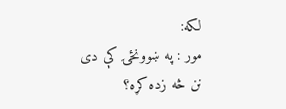لکه:
مور : په ښوونځۍ کې دی نن څه زده کړه؟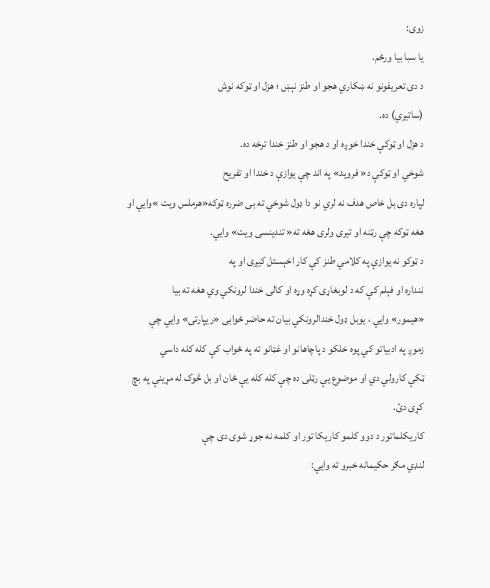زوی:
يا سبا بيا ورځم.
د دی تعريفونو نه ښکاري هجو او طنز نېښ ؛ هزل او ټوکه نوش
(ساتيري) ده.
د هزل او ټوکې خندا خوږه او د هجو او طنز خندا ترخه ده.
شوخي او ټوکې د« فرويد» په اند چې يوازې د خندا او تفريح
لپاره دی بل خاص هدف نه لري نو دا ډول شوخي ته بی ضرره ټوکه«هرملس ويت »وايي او
هغه ټوکه چې رټنه او تيری ولری هغه ته« تندينسی ويت» وايي.
د ټوکو نه يوازې په کلامي طنز کې کار اخېستل کيږی او په
ننداره او فېلم کې که د لوبغاړی کړه وړه او کالی خندا لرونکي وي هغه ته بيا
«هيمور» وايي ، يوبل ډول خندالرونکي بيان ته حاضر ځوابی «ريپارتی» وایي چې
زموږ په ادبياتو کي پوه خلکو د پاچاهانو او غټانو ته په ځواب کې کله کله داسي
ټکې کارولي دي او موضوع يې رټلی ده چې کله کله يې ځان او بل څوک له مړينې په بچ
کړی دئ.
کاريکلماتور د دوو کلمو کاريکا تور او کلمه نه جوړ شوی دی چې
لنډي مګر حکيمانه خبرو ته وايي: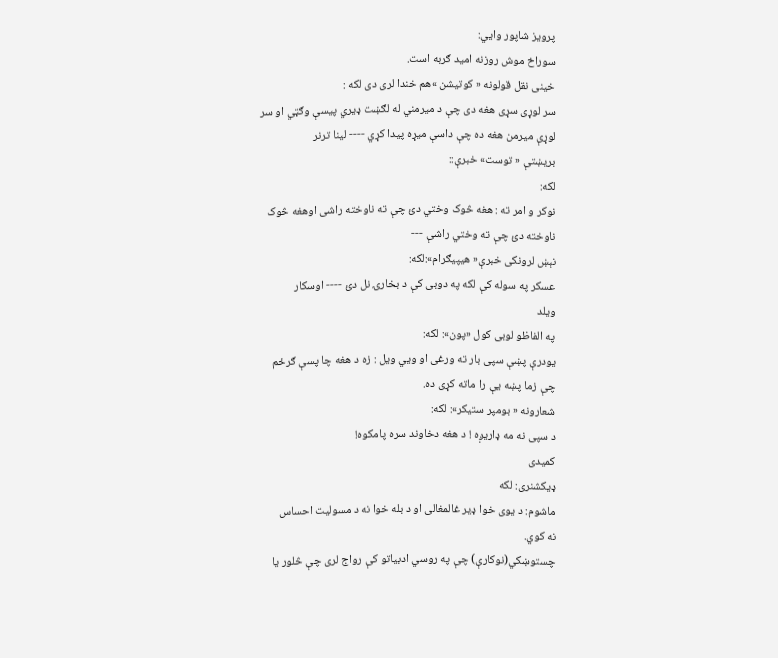پرويز شاپور وايي:
سوراخ موش روزنه اميد ګربه است.
خينی نقل قولونه « کوتيشن »هم خندا لری دی لکه :
سر لوړی سړی هغه دی چې د ميرمني له لګښت ډيري پيسې وګټي او سر
لوړې ميرمن هغه ده چې داسې ميړه پيدا کړي ---- لينا ترنر
بريښتې « توست» خبرې::
لکه:
نوکر و امر ته : هغه څوک وختي دئ چې ته ناوخته راشی اوهغه څوک
ناوخته دئ چې ته وختي راشې ---
نېښ لرونکی خبرې« هيپيګرام»:لکه:
عسکر په سوله کې لکه په دوبی کې د بخارۍ نل دئ ---- اوسکار
ويلد
په الفاظو لوبی کول «پون»: لکه:
يودرې پښې سپی بار ته ورغی او ويي ويل : زه د هغه چا پسې ګرځم
چې زما پښه يې را ماته کړی ده.
شعارونه « بومپر ستيکر»: لکه:
د سپی نه مه ډاريږه ! د هغه دخاوند سره پامکوه!
کميدی
ډيکشنری: لکه
ماشوم: د يوی خوا ډير غالمغالی او د بله خوا نه د مسوليت احساس
نه کوي.
چستوښکي(نوکارې) چې په روسي ادبیاتو کې رواج لری چې څلور یا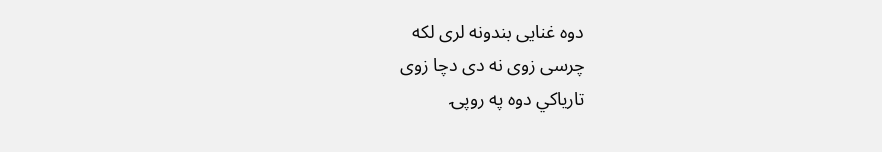دوه غنایی بندونه لری لکه
چرسی زوی نه دی دچا زوی
تاریاکي دوه په روپۍ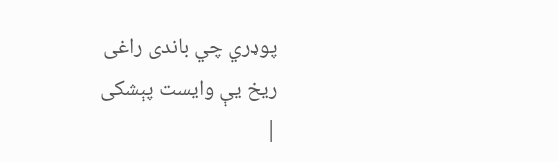پوډري چي باندی راغی
ریخ يې وایست پېشکی
|